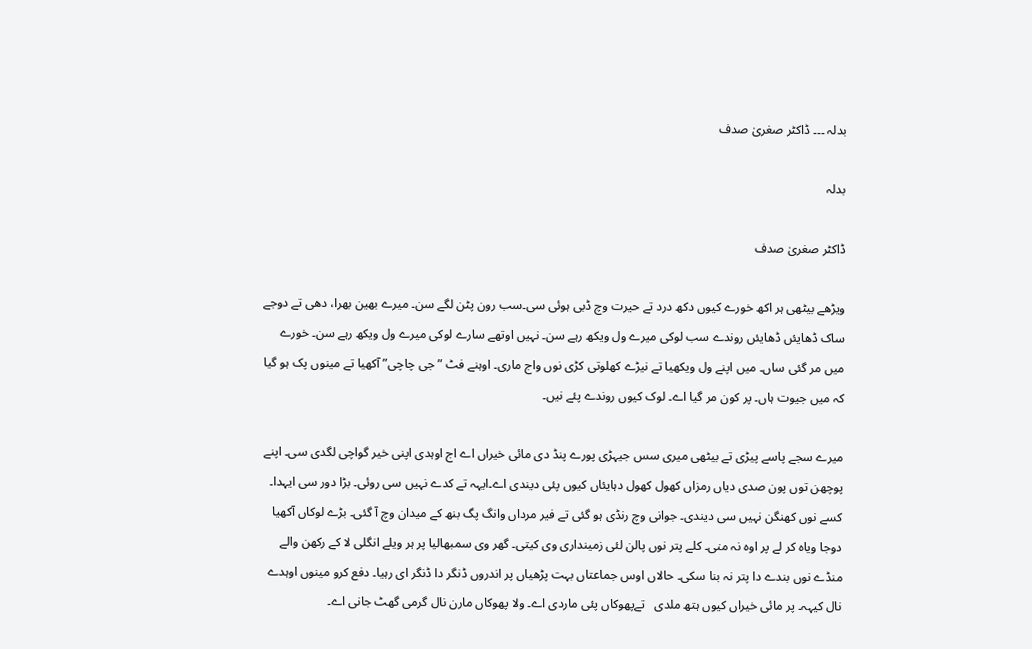بدلہ ۔۔۔ ڈاکٹر صغریٰ صدف

بدلہ

ڈاکٹر صغریٰ صدف

ویڑھے بیٹھی ہر اکھ خورے کیوں دکھ درد تے حیرت وچ ڈبی ہوئی سی۔سب رون پٹن لگے سن۔ میرے بھین بھرا، دھی تے دوجے ساک ڈھایئں ڈھایئں روندے سب لوکی میرے ول ویکھ رہے سن۔ نہیں اوتھے سارے لوکی میرے ول ویکھ رہے سن۔ خورے میں مر گئی ساں۔ میں اپنے ول ویکھیا تے نیڑے کھلوتی کڑی نوں واج ماری۔ اوہنے فٹ ” جی چاچی” آکھیا تے مینوں پک ہو گیا کہ میں جیوت ہاں۔ پر کون مر گیا اے۔ لوک کیوں روندے پئے نیں۔

میرے سجے پاسے پیڑی تے بیٹھی میری سس جیہڑی پورے پنڈ دی مائی خیراں اے اج اوہدی اپنی خیر گواچی لگدی سی۔ اپنے پوچھن توں پون صدی دیاں رمزاں کھول کھول دہایئاں کیوں پئی دیندی اے۔ایہہ تے کدے نہیں سی روئی۔ بڑا دور سی ایہدا۔ کسے نوں کھنگن نہیں سی دیندی۔ جوانی وچ رنڈی ہو گئی تے فیر مرداں وانگ پگ بنھ کے میدان وچ آ گئی۔ بڑے لوکاں آکھیا دوجا ویاہ کر لے پر اوہ نہ منی۔ کلے پتر نوں پالن لئی زمینداری وی کیتی۔ گھر وی سمبھالیا پر ہر ویلے انگلی لا کے رکھن والے منڈے نوں بندے دا پتر نہ بنا سکی۔ حالاں اوس جماعتاں بہت پڑھیاں پر اندروں ڈنگر دا ڈنگر ای رہیا۔ دفع کرو مینوں اوہدے نال کیہہ۔ پر مائی خیراں کیوں ہتھ ملدی   تےپھوکاں پئی ماردی اے۔ ولا پھوکاں مارن نال گرمی گھٹ جانی اے۔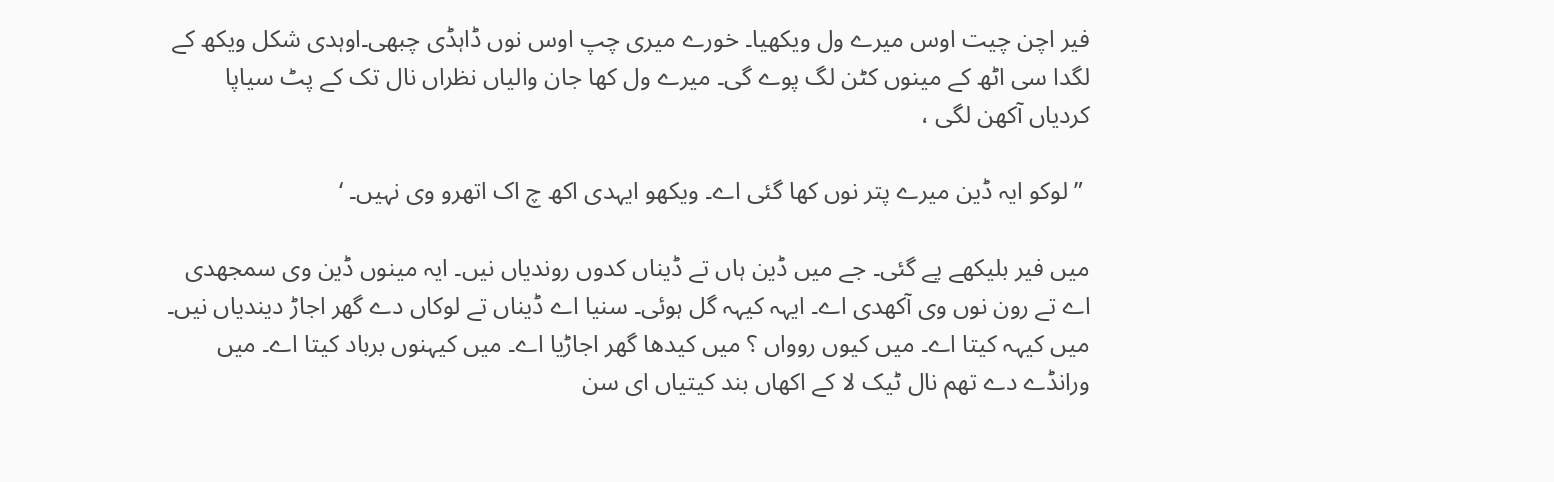فیر اچن چیت اوس میرے ول ویکھیا۔ خورے میری چپ اوس نوں ڈاہڈی چبھی۔اوہدی شکل ویکھ کے لگدا سی اٹھ کے مینوں کٹن لگ پوے گی۔ میرے ول کھا جان والیاں نظراں نال تک کے پٹ سیاپا کردیاں آکھن لگی ،

 ” لوکو ایہ ڈین میرے پتر نوں کھا گئی اے۔ ویکھو ایہدی اکھ چ اک اتھرو وی نہیں۔ ‘

میں فیر بلیکھے پے گئی۔ جے میں ڈین ہاں تے ڈیناں کدوں روندیاں نیں۔ ایہ مینوں ڈین وی سمجھدی اے تے رون نوں وی آکھدی اے۔ ایہہ کیہہ گل ہوئی۔ سنیا اے ڈیناں تے لوکاں دے گھر اجاڑ دیندیاں نیں۔ میں کیہہ کیتا اے۔ میں کیوں روواں ؟ میں کیدھا گھر اجاڑیا اے۔ میں کیہنوں برباد کیتا اے۔ میں ورانڈے دے تھم نال ٹیک لا کے اکھاں بند کیتیاں ای سن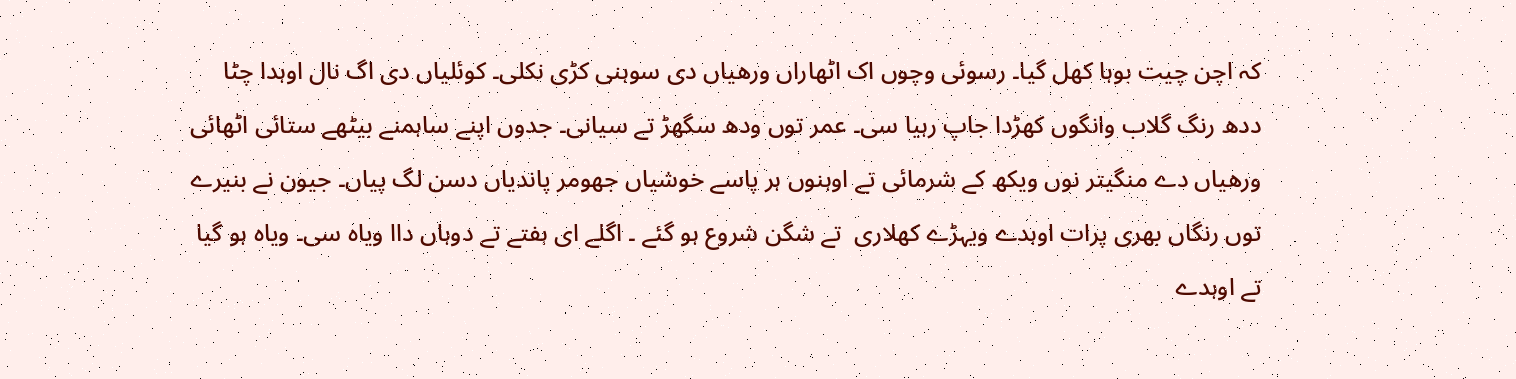کہ اچن چیت بوہا کھل گیا۔ رسوئی وچوں اک اٹھاراں ورھیاں دی سوہنی کڑی نکلی۔ کوئلیاں دی اگ نال اوہدا چٹا ددھ رنگ گلاب وانگوں کھڑدا جاپ رہیا سی۔ عمر توں ودھ سگھڑ تے سیانی۔ جدوں اپنے ساہمنے بیٹھے ستائی اٹھائی ورھیاں دے منگیتر نوں ویکھ کے شرمائی تے اوہنوں ہر پاسے خوشیاں جھومر پاندیاں دسن لگ پیاں۔ جیون نے بنیرے توں رنگاں بھری پرات اوہدے ویہڑے کھلاری  تے شگن شروع ہو گئے ۔ اگلے ای ہفتے تے دوہاں داا ویاہ سی۔ ویاہ ہو گیا تے اوہدے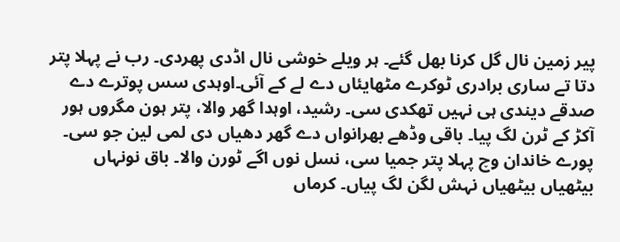پیر زمین نال گل کرنا بھل گئے۔ ہر ویلے خوشی نال اڈدی پھردی۔ رب نے پہلا پتر دتا تے ساری برادری ٹوکرے مٹھایئاں دے لے کے آئی۔اوہدی سس پوترے دے صدقے دیندی ہی نہیں تھکدی سی۔ رشید، اوہدا گھر والا، پتر ہون مگروں ہور آکڑ کے ٹرن لگ پیا۔ باقی وڈھے بھرانواں دے گھر دھیاں دی لمی لین جو سی۔ پورے خاندان وچ پہلا پتر جمیا سی، نسل نوں اگے ٹورن والا۔ باق نونہاں بیٹھیاں بیٹھیاں نہش لگن لگ پیاں۔ کرماں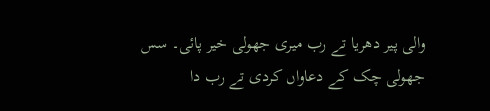والی پیر دھریا تے رب میری جھولی خیر پائی۔ سس جھولی چک کے دعاواں کردی تے رب دا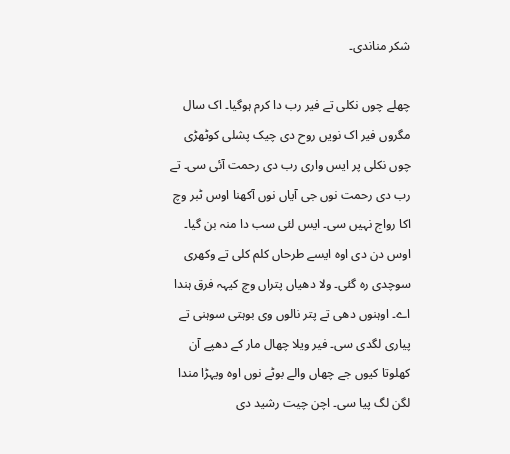شکر مناندی۔

چھلے چوں نکلی تے فیر رب دا کرم ہوگیا۔ اک سال مگروں فیر اک نویں روح دی چیک پشلی کوٹھڑی چوں نکلی پر ایس واری رب دی رحمت آئی سی۔ تے رب دی رحمت نوں جی آیاں نوں آکھنا اوس ٹبر وچ اکا رواج نہیں سی۔ ایس لئی سب دا منہ بن گیا۔ اوس دن دی اوہ ایسے طرحاں کلم کلی تے وکھری سوچدی رہ گئی۔ ولا دھیاں پتراں وچ کیہہ فرق ہندا اے۔ اوہنوں دھی تے پتر نالوں وی بوہتی سوہنی تے پیاری لگدی سی۔ فیر ویلا چھال مار کے دھپے آن کھلوتا کیوں جے چھاں والے بوٹے نوں اوہ ویہڑا مندا لگن لگ پیا سی۔ اچن چیت رشید دی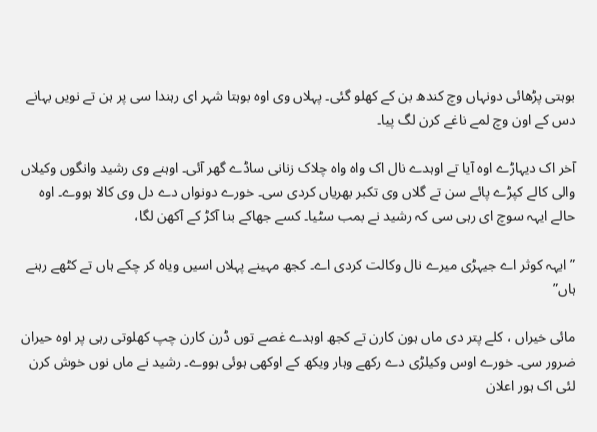بوہتی پڑھائی دونہاں وچ کندھ بن کے کھلو گئی۔ پہلاں وی اوہ بوہتا شہر ای رہندا سی پر ہن تے نویں بہانے دس کے اون وچ لمے ناغے کرن لگ پیا۔

آخر اک دیہاڑے اوہ آیا تے اوہدے نال اک واہ واہ چلاک زنانی ساڈے گھر آئی۔ اوہنے وی رشید وانگوں وکیلاں والی کالے کپڑے پائے سن تے گلاں وی تکبر بھریاں کردی سی۔ خورے دونواں دے دل وی کالا ہووے۔ اوہ حالے ایہہ سوچ ای رہی سی کہ رشید نے بمب سٹیا۔ کسے جھاکے بنا آکڑ کے آکھن لگا،

” ایہہ کوثر اے جیہڑی میرے نال وکالت کردی اے۔ کجھ مہینے پہلاں اسیں ویاہ کر چکے ہاں تے کٹھے رہنے ہاں”

مائی خیراں ، کلے پتر دی ماں ہون کارن تے کجھ اوہدے غصے توں ڈرن کارن چپ کھلوتی رہی پر اوہ حیران ضرور سی۔ خورے اوس وکیلڑی دے رکھے وہار ویکھ کے اوکھی ہوئی ہووے۔ رشید نے ماں نوں خوش کرن لئی اک ہور اعلان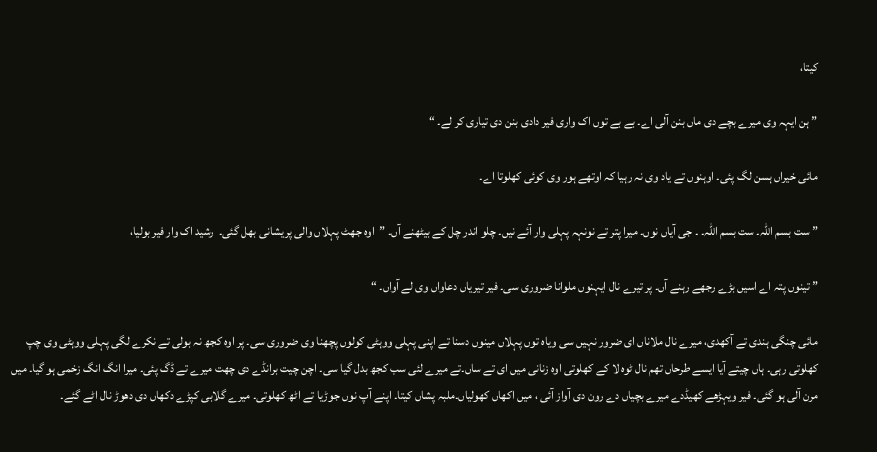کیتا،

” ہن ایہہ وی میرے بچے دی ماں بنن آلی اے۔ بے بے توں اک واری فیر دادی بنن دی تیاری کر لے۔ “

مائی خیراں ہسن لگ پئی۔ اوہنوں تے یاد وی نہ رہیا کہ اوتھے ہور وی کوئی کھلوتا اے۔

” ست بسم اللہ۔ ست بسم اللہ۔ ۔ جی آیاں نوں۔ میرا پتر تے نونہہ پہلی وار آئے نیں۔ چلو اندر چل کے بیٹھنے آں۔ ”  اوہ جھٹ پہلاں والی پریشانی بھل گئی۔  رشید اک وار فیر بولیا،

” تینوں پتہ اے اسیں بڑے رجھے رہنے آں۔ پر تیرے نال ایہنوں ملوانا ضروری سی۔ فیر تیریاں دعاواں وی لے آواں۔ “

مائی چنگی ہندی تے آکھدی، میرے نال ملاناں ای ضرور نہیں سی ویاہ توں پہلاں مینوں دسنا تے اپنی پہلی ووہٹی کولوں پچھنا وی ضروری سی۔ پر اوہ کجھ نہ بولی تے نکرے لگی پہلی ووہٹی وی چپ کھلوتی رہی۔ ہاں چیتے آیا ایسے طرحاں تھم نال ٹوہ لا کے کھلوتی اوہ زنانی میں ای تے ساں۔تے میرے لئی سب کجھ بدل گیا سی۔ اچن چیت برانڈے دی چھت میرے تے ڈگ پئی۔ میرا انگ انگ زخمی ہو گیا۔ میں مرن آلی ہو گئی۔ فیر ویہڑھے کھیڈدے میرے بچیاں دے رون دی آواز آئی ، میں اکھاں کھولیاں۔ملبہ پشاں کیتا۔ اپنے آپ نوں جوڑیا تے اٹھ کھلوتی۔ میرے گلابی کپڑے دکھاں دی دھوڑ نال اٹے گئے۔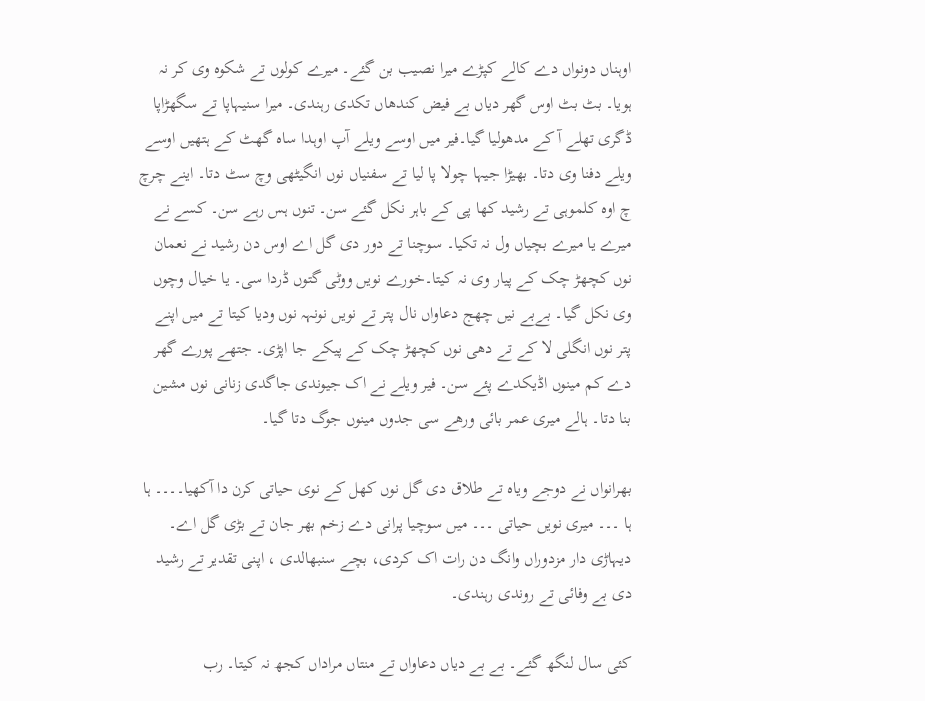اوہناں دونواں دے کالے کپڑے میرا نصیب بن گئے۔ میرے کولوں تے شکوہ وی کر نہ ہویا۔ بٹ بٹ اوس گھر دیاں بے فیض کندھاں تکدی رہندی۔ میرا سنیہاپا تے سگھڑاپا ڈگری تھلے آ کے مدھولیا گیا۔فیر میں اوسے ویلے آپ اوہدا ساہ گھٹ کے ہتھیں اوسے ویلے دفنا وی دتا۔ بھیڑا جیہا چولا پا لیا تے سفنیاں نوں انگیٹھی وچ سٹ دتا۔ اینے چرچ چ اوہ کلموہی تے رشید کھا پی کے باہر نکل گئے سن۔ تنوں ہس رہے سن۔ کسے نے میرے یا میرے بچیاں ول نہ تکیا۔ سوچنا تے دور دی گل اے اوس دن رشید نے نعمان نوں کچھڑ چک کے پیار وی نہ کیتا۔خورے نویں ووٹی گتوں ڈردا سی۔ یا خیال وچوں وی نکل گیا۔ بےبے نیں چھج دعاواں نال پتر تے نویں نونہہ نوں ودیا کیتا تے میں اپنے پتر نوں انگلی لا کے تے دھی نوں کچھڑ چک کے پیکے جا اپڑی۔ جتھے پورے گھر دے کم مینوں اڈیکدے پئے سن۔ فیر ویلے نے اک جیوندی جاگدی زنانی نوں مشین بنا دتا۔ ہالے میری عمر بائی ورھے سی جدوں مینوں جوگ دتا گیا۔

بھرانواں نے دوجے ویاہ تے طلاق دی گل نوں کھل کے نوی حیاتی کرن دا آکھیا۔۔۔۔ ہا ہا ۔۔۔ میری نویں حیاتی ۔۔۔ میں سوچیا پرانی دے زخم بھر جان تے بڑی گل اے۔ دیہاڑی دار مزدوراں وانگ دن رات اک کردی، بچے سنبھالدی ، اپنی تقدیر تے رشید دی بے وفائی تے روندی رہندی۔

کئی سال لنگھ گئے۔ بے بے دیاں دعاواں تے منتاں مراداں کجھ نہ کیتا۔ رب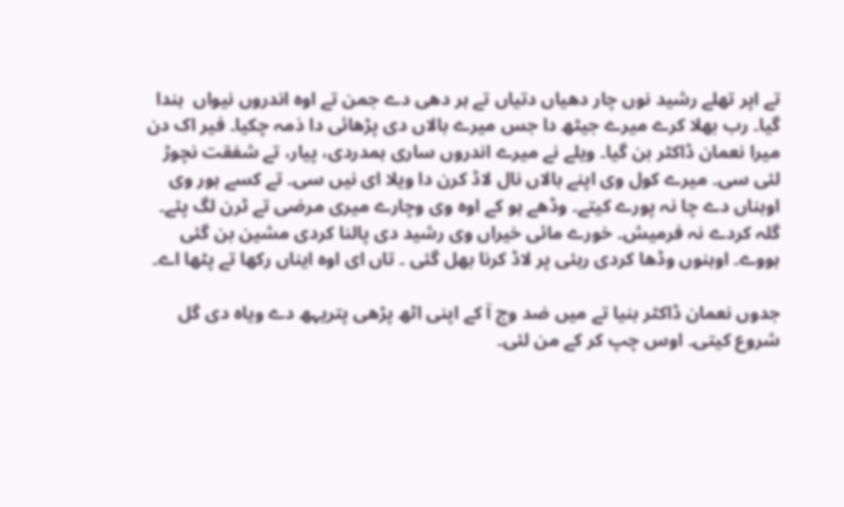تے اپر تھلے رشید نوں چار دھیاں دتیاں تے ہر دھی دے جمن تے اوہ اندروں نیواں  ہندا گیا۔ رب بھلا کرے میرے جیٹھ دا جس میرے بالاں دی پڑھائی دا ذمہ چکیا۔ فیر اک دن میرا نعمان ڈاکٹر بن گیا۔ ویلے نے میرے اندروں ساری ہمدردی، پیار، تے شفقت نچوڑ لئی سی۔ میرے کول وی اپنے بالاں نال لاڈ کرن دا ویلا ای نیں سی۔ تے کسے ہور وی اوہناں دے چا نہ پورے کیتے۔ وڈھے ہو کے اوہ وی وچارے میری مرضی تے ٹرن لگ پئے۔ گلہ کردے نہ فرمیش۔ خورے مائی خیراں وی رشید دی پالنا کردی مشین بن گئی ہووے۔ اوہنوں وڈھا کردی رہئی پر لاڈ کرنا بھل گئی ۔ تاں ای اوہ ایناں رکھا تے پٹھا اے۔

جدوں نعمان ڈاکٹر بنیا تے میں ضد وچ آ کے اپنی اٹھ پڑھی پتریہھ دے ویاہ دی گل شروع کیتی۔ اوس چپ کر کے من لئی۔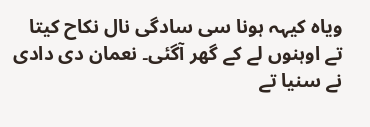ویاہ کیہہ ہونا سی سادگی نال نکاح کیتا تے اوہنوں لے کے گھر آگئی۔ نعمان دی دادی نے سنیا تے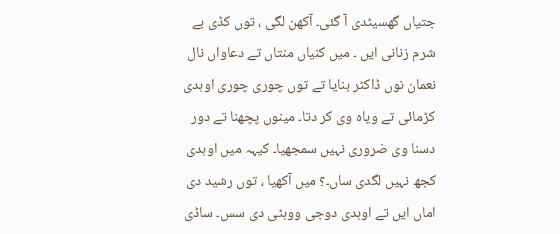جتیاں گھسیٹدی آ گئی۔ آکھن لگی ، توں کڈی بے شرم زنانی ایں ۔ میں کنیاں منتاں تے دعاواں نال نعمان نوں ڈاکٹر بنایا تے توں چوری چوری اوہدی کڑمائی تے ویاہ وی کر دتا۔ مینوں پچھنا تے دور دسنا وی ضروری نہیں سمجھیا۔ کیہہ میں اوہدی کجھ نہیں لگدی ساں۔؟ میں آکھیا ، توں رشید دی اماں ایں تے اوہدی دوجی ووہٹی دی سس۔ ساڈی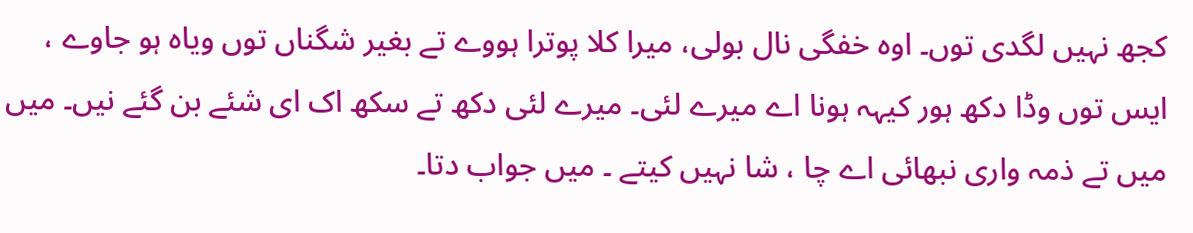کجھ نہیں لگدی توں۔ اوہ خفگی نال بولی، میرا کلا پوترا ہووے تے بغیر شگناں توں ویاہ ہو جاوے ، ایس توں وڈا دکھ ہور کیہہ ہونا اے میرے لئی۔ میرے لئی دکھ تے سکھ اک ای شئے بن گئے نیں۔ میں میں تے ذمہ واری نبھائی اے چا ، شا نہیں کیتے ۔ میں جواب دتا۔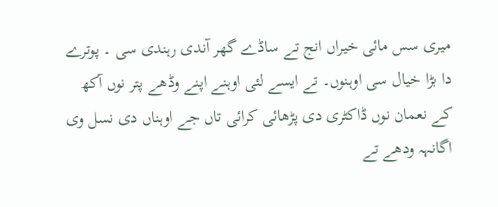میری سس مائی خیراں انج تے ساڈے گھر آندی رہندی سی ۔ پوترے دا بڑا خیال سی اوہنوں۔ تے ایسے لئی اوہنے اپنے وڈھے پتر نوں آکھ کے نعمان نوں ڈاکٹری دی پڑھائی کرائی تاں جے اوہناں دی نسل وی اگانہہ ودھے تے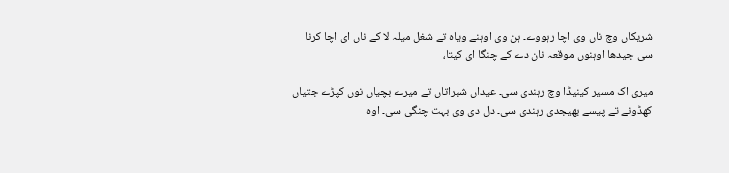شریکاں وچ ناں وی اچا رہووے۔ ہن وی اوہنے ویاہ تے شغل میلہ لا کے ناں ای اچا کرنا سی جیدھا اوہنوں موقعہ نان دے کے چنگا ای کیتا،

میری اک مسیر کینیڈا وچ رہندی سی۔ عیداں شبراتاں تے میرے بچیاں نوں کپڑے جتیاں کھڈونے تے پیسے بھیجدی رہندی سی۔ دل دی وی بہت چنگی سی۔ اوہ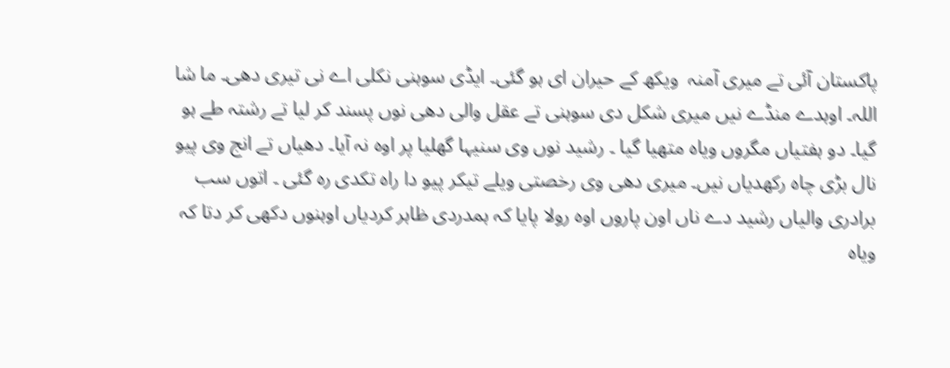پاکستان آئی تے میری آمنہ  ویکھ کے حیران ای ہو گئی۔ ایڈی سوہنی نکلی اے نی تیری دھی۔ ما شا اللہ۔ اوہدے منڈے نیں میری شکل دی سوہنی تے عقل والی دھی نوں پسند کر لیا تے رشتہ طے ہو گیا۔ دو ہفتیاں مگروں ویاہ متھیا گیا ۔ رشید نوں وی سنیہا گھلیا پر اوہ نہ آیا۔ دھیاں تے انج وی پیو نال بڑی چاہ رکھدیاں نیں۔ میری دھی وی رخصتی ویلے تیکر پیو دا راہ تکدی رہ گئی ۔ اتوں سب برادری والیاں رشید دے ناں اون پاروں اوہ رولا پایا کہ ہمدردی ظاہر کردیاں اوہنوں دکھی کر دتا کہ ویاہ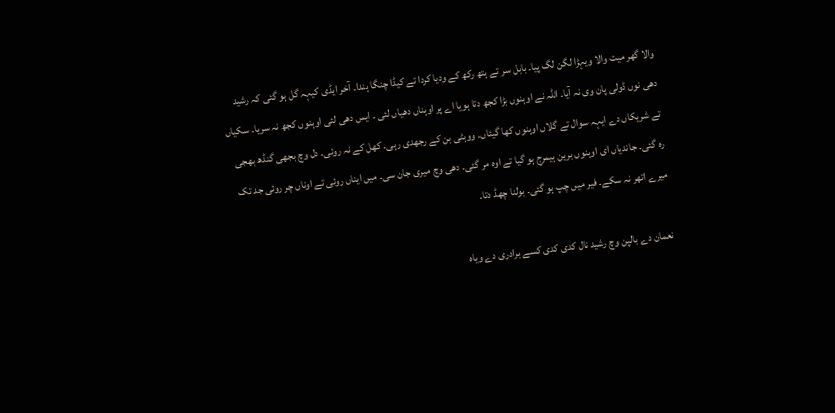والا گھر میت والا ویہڑا لگن لگ پیا۔ بابل سر تے ہتھ رکھ کے ودیا کردا تے کیڈا چنگا ہندا۔ آخر ایڈی کیہہ گل ہو گئی کہ رشید دھی نوں ڈولی پان وی نہ آیا۔ اللہ نے اوہنوں بڑا کجھ دتا ہویا اے پر اوہناں دھیاں لئی ۔ ایس دھی لئی اوہنوں کجھ نہ سریا۔ سکیاں تے شریکاں دے ایہہ سوال تے گلاں اوہنوں کھا گیئاں۔ ووہٹی بن کے رجھدی رہی۔ کھل کے نہ روئی۔ دل وچ بجھی گنڈھ بھجی رہ گئی۔ جاندیاں ای اوہنوں برین ہیمرج ہو گیا تے اوہ مر گئی۔ دھی وچ میری جان سی۔ میں ایناں روئی تے اوناں چر روئی جد تک میرے اتھر نہ سکے۔ فیر میں چپ ہو گئی۔ بولنا چھڈ دتا۔

نعمان دے بالپن وچ رشید نال کدی کدی کسے برادری دے ویاہ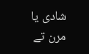شادی یا مرن تے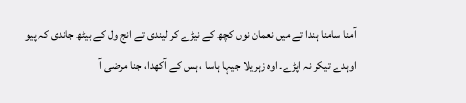آمنا سامنا ہندا تے میں نعمان نوں کچھ کے نیڑے کر لیندی تے انج ول کے بیٹھ جاندی کہ پیو اوہدے تیکر نہ اپڑے۔ اوہ زہریلا جیہا ہاسا ، ہس کے آکھدا، جنا مرضی آ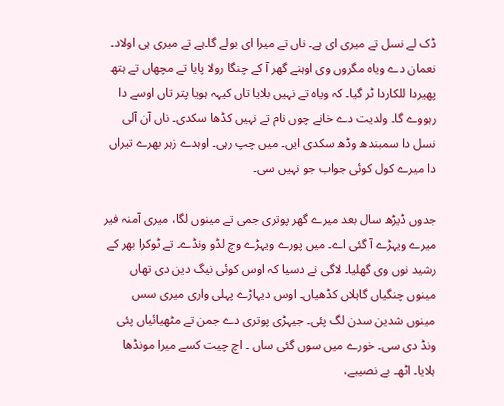ڈک لے نسل تے میری ای ہے۔ ناں تے میرا ای بولے گا۔ہے تے میری ہی اولاد۔ نعمان دے ویاہ مگروں وی اوہنے گھر آ کے چنگا رولا پایا تے مچھاں تے ہتھ پھیردا للکاردا ٹر گیا۔ کہ ویاہ تے نہیں بلایا تاں کیہہ ہویا پتر تاں اوسے دا رہووے گا۔ ولدیت دے خانے چوں نام تے نہیں کڈھا سکدی۔ ناں آن آلی نسل دا سمبندھ وڈھ سکدی ایں۔ میں چپ رہی۔ اوہدے زہر بھرے تیراں دا میرے کول کوئی جواب جو نہیں سی۔

جدوں ڈیڑھ سال بعد میرے گھر پوتری جمی تے مینوں لگا، میری آمنہ فیر میرے ویہڑے آ گئی اے۔ میں پورے ویہڑے وچ لڈو ونڈے۔ تے ٹوکرا بھر کے رشید نوں وی گھلیا۔ لاگی نے دسیا کہ اوس کوئی نیگ دین دی تھاں مینوں چنگیاں گاہلاں کڈھیاں۔ اوس دیہاڑے پہلی واری میری سس     مینوں شدین سدن لگ پئی۔ جیہڑی پوتری دے جمن تے مٹھیائیاں پئی ونڈ دی سی۔ خورے میں سوں گئی ساں ۔ اچ چیت کسے میرا مونڈھا ہلایا۔ اٹھ۔ بے نصیبے،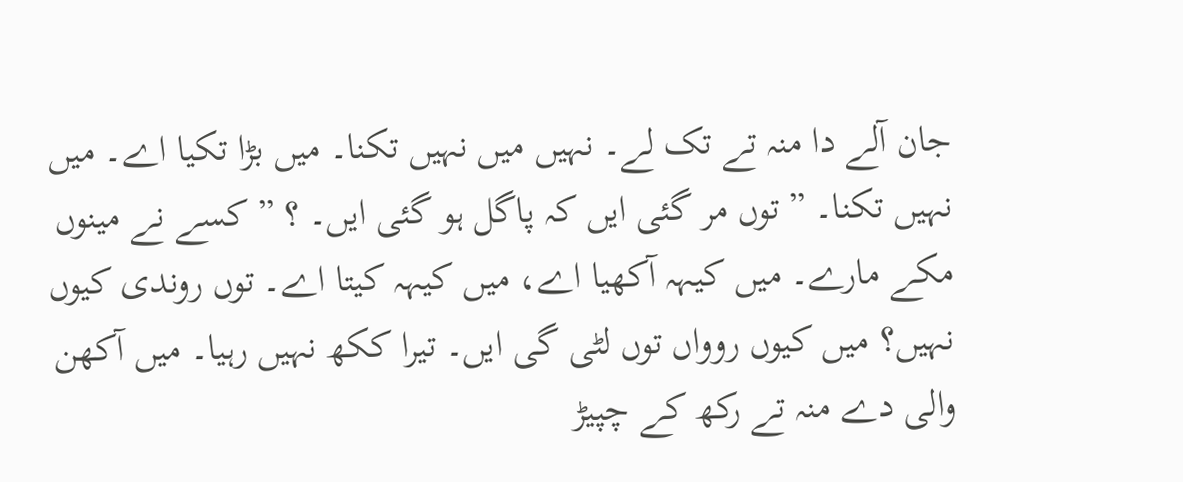جان آلے دا منہ تے تک لے۔ نہیں میں نہیں تکنا۔ میں بڑا تکیا اے۔ میں نہیں تکنا۔ ” توں مر گئی ایں کہ پاگل ہو گئی ایں۔ ؟ ” کسے نے مینوں مکے مارے۔ میں کیہہ آکھیا اے، میں کیہہ کیتا اے۔ توں روندی کیوں نہیں؟ میں کیوں روواں توں لٹی گی ایں۔ تیرا ککھ نہیں رہیا۔ میں آکھن والی دے منہ تے رکھ کے چپیڑ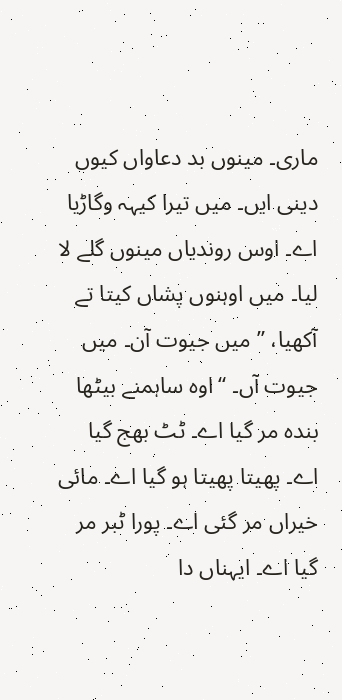ماری۔ مینوں بد دعاواں کیوں دینی ایں۔ میں تیرا کیہہ وگاڑیا اے۔ اوس روندیاں مینوں گلے لا لیا۔ میں اوہنوں پشاں کیتا تے آکھیا، ” میں جیوت آن۔ میں جیوت آں۔ “اوہ ساہمنے بیٹھا بندہ مر گیا اے۔ ٹٹ بھج گیا اے۔ پھیتا پھیتا ہو گیا اے۔ مائی خیراں مر گئی اے۔ پورا ٹبر مر گیا اے۔ ایہناں دا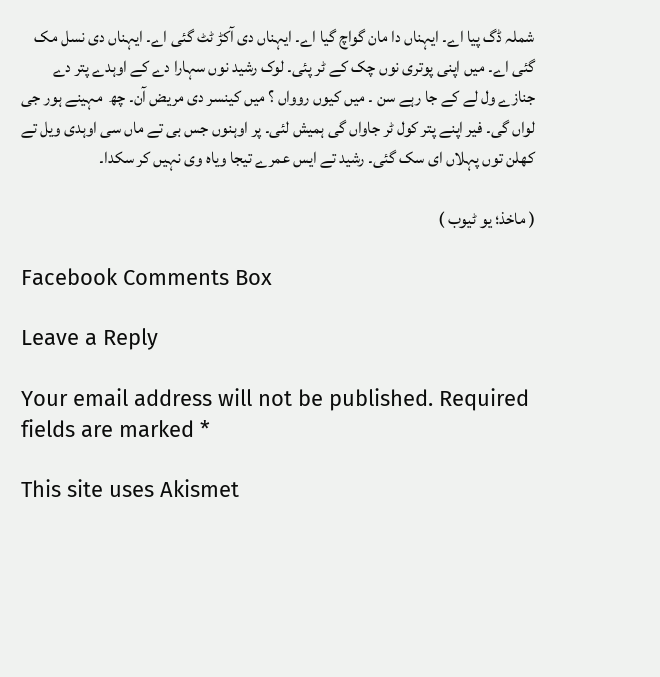شملہ ڈگ پیا اے۔ ایہناں دا مان گواچ گیا اے۔ ایہناں دی آکڑ ٹٹ گئی اے۔ ایہناں دی نسل مک گئی اے۔ میں اپنی پوتری نوں چک کے ٹر پئی۔ لوک رشید نوں سہارا دے کے اوہدے پتر دے جنازے ول لے کے جا رہے سن ۔ میں کیوں روواں ؟ میں کینسر دی مریض آن۔ چھ  مہینے ہور جی لواں گی۔ فیر اپنے پتر کول ٹر جاواں گی ہمیش لئی۔ پر اوہنوں جس بی تے ماں سی اوہدی ویل تے کھلن توں پہلاں ای سک گئی۔ رشید تے ایس عمرے تیجا ویاہ وی نہیں کر سکدا۔

( ماخذ؛ یو ٹیوب )

Facebook Comments Box

Leave a Reply

Your email address will not be published. Required fields are marked *

This site uses Akismet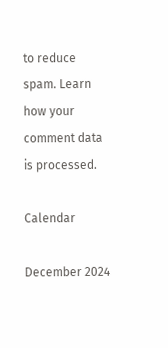to reduce spam. Learn how your comment data is processed.

Calendar

December 2024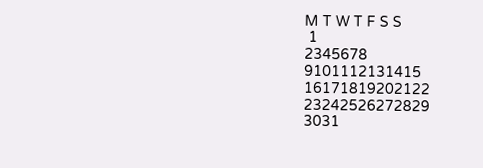M T W T F S S
 1
2345678
9101112131415
16171819202122
23242526272829
3031